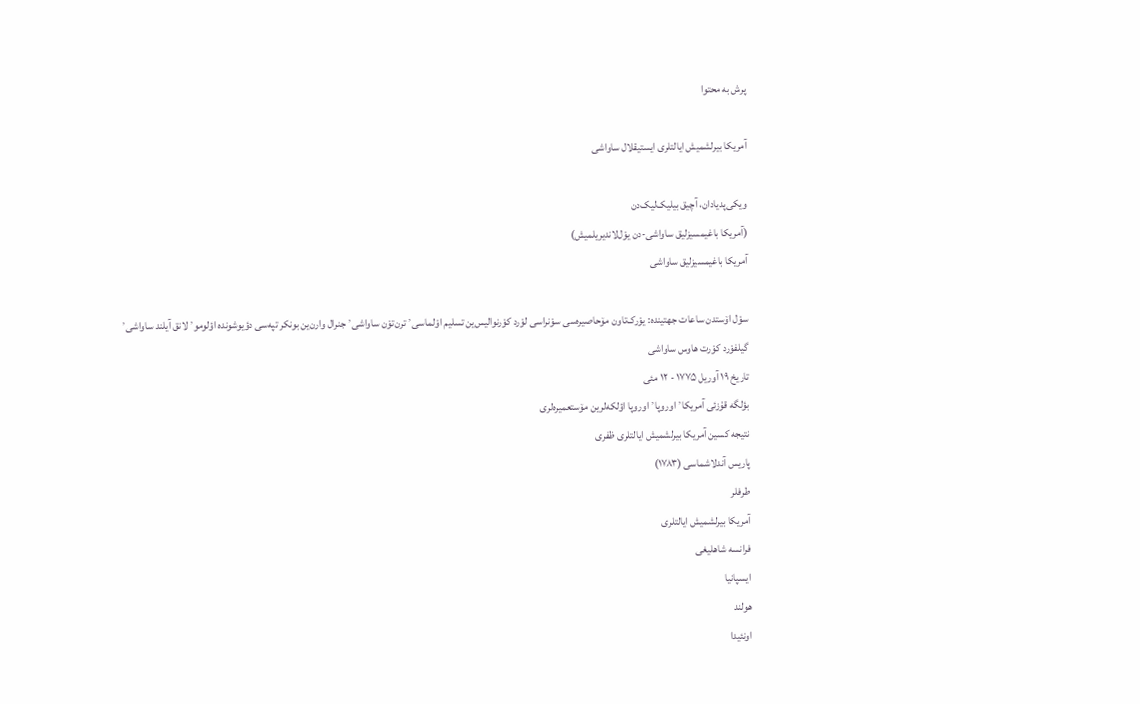پرش به محتوا

آمریکا بیرلشمیش ایالتلری ایستیقلال ساواشی

ویکی‌پدیادان، آچیق بیلیک‌لیک‌دن
(آمریکا باغیمسیزلیق ساواشی-دن يوْل‌لاندیریلمیش)
آمریکا باغیمسیزلیق ساواشی

سوْل اۆستدن ساعات جهتینده: یوْرک‌تاون مۆحاصیره‌سی سوْنراسی لوْرد کوْرنوالیس‌ین تسلیم اوْلماسی٬ ترن‌توْن ساواشی٬ جنرال وارن‌ین بونکر تپه‌سی دؤیوشونده اؤلومو٬ لانق آیلند ساواشی٬ گیلفوْرد کوْرت هاوس ساواشی
تاریخ ۱۹ آوریل ۱۷۷۵ - ۱۲ مئی
بؤلگه قۇزئی آمریکا٬ اوروپا٬ اوروپا اؤلکه‌لرین مۆستعمیره‌لری
نتیجه کسین آمریکا بیرلشمیش ایالتلری ظفری
پاریس آندلاشماسی (۱۷۸۳)
طرفلر
آمریکا بیرلشمیش ایالتلری
فرانسه شاهلیغی
ایسپانیا
هولند
اونئیدا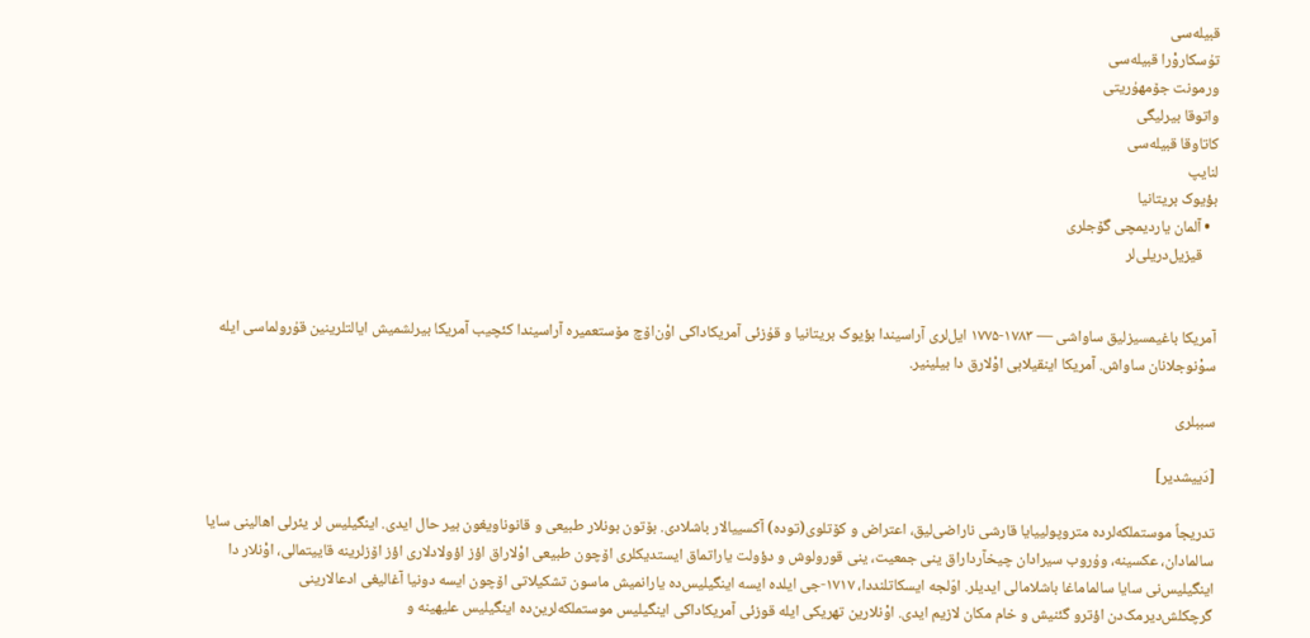قبیله‌سی
تۇسکاروْرا قبیله‌سی
ورمونت جۆمهۇریتی
واتوقا بیرلیگی
کاتاوقا قبیله‌سی
لنایپ
بؤیوک بریتانیا
  • آلمان یاردیمچی گۆجلری
    قیزیل‌دریلی‌لر


آمریکا باغیمسیزلیق ساواشی — ۱۷۸۳-۱۷۷۵ ایل‌لری آراسیندا بؤیوک بریتانیا و قۇزئی آمریکاداکی اوْن‌اۆچ مۆستعمیره آراسیندا کئچیب آمریکا بیرلشمیش ایالتلرینین قۇرولماسی ایله سوْنوجلانان ساواش. آمریکا اینقیلابی اوْلارق دا بیلینیر.

سببلری

[دَییشدیر]

تدریجاً موستملکه‌لرده متروپولییایا قارشی ناراضی‌‌لیق، اعتراض و کۆتلوی(توده) آکسییالار باشلادی. بۆتون بونلار طبیعی و قانوناویغون بیر حال ایدی. اینگیلیس لر یئرلی اهالینی سایا سالمادان، عکسینه، وۇروب سیرادان چیخآرداراق ینی جمعیت، ینی قورولوش و دؤولت یاراتماق ایستدیکلری اۆچون طبیعی اوْلاراق اؤز اؤولادلاری اؤز اۆزلرینه قاییتمالی، اوْنلار دا اینگیلیس‌نی سایا سالماماغا باشلامالی ایدیلر. اوّلجه ایسکاتلنددا، ۱۷۱۷-جی ایلده ایسه اینگیلیس‌ده یارانمیش ماسون تشکیلاتی اۆچون ایسه دونیا آغالیغی ادعالارینی گرچکلش‌دیرمک‌دن اؤترو گئنیش و خام مکان لازیم ایدی. اوْنلارین تهریکی ایله قوزئی آمریکاداکی اینگیلیس موستملکه‌لرین‌ده اینگیلیس علیهینه و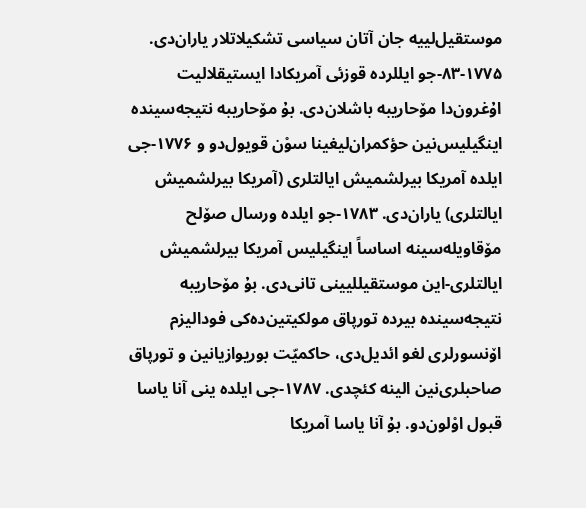موستقیل‌لییه جان آتان سیاسی تشکیلاتلار یاران‌دی. ۱۷۷۵-۸۳-جو ایللرده قوزئی آمریکادا ایستیقلالیت اۇغرون‌دا مۆحاریبه باشلان‌دی. بۇ مۆحاریبه نتیجه‌سینده اینگیلیس‌نین حؤکمران‌لیغینا سوْن قویول‌دو و ۱۷۷۶-جی ایلده آمریکا بیرلشمیش ایالتلری (آمریکا بیرلشمیش ایالتلری) یاران‌دی. ۱۷۸۳-جو ایلده ورسال صۆلح مۆقاویله‌سینه اساساً اینگیلیس آمریکا بیرلشمیش ایالتلری-این موستقیللیینی تانی‌دی. بۇ مۆحاریبه نتیجه‌سینده بیرده تورپاق مولکیتین‌ده‌کی فودالیزم اۆنسورلری لغو ائدیل‌دی، حاکمیّت بوریوازیانین و تورپاق صاحبلری‌نین الینه کئچدی. ۱۷۸۷-جی ایلده ینی آنا یاسا قبول اوْلون‌دو. بۇ آنا یاسا آمریکا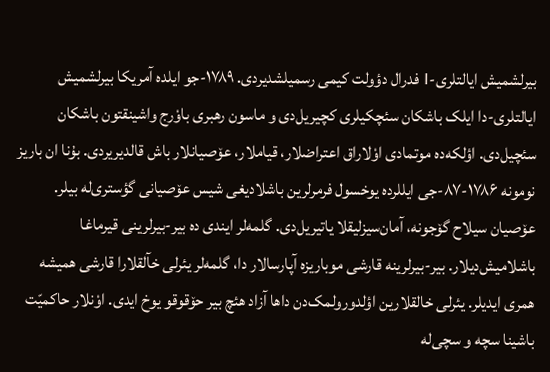بیرلشمیش ایالتلری-ı فدرال دؤولت کیمی رسمیلشدیردی. ۱۷۸۹-جو ایلده آمریکا بیرلشمیش ایالتلری-دا ایلک باشکان سئچکیلری کچیریل‌دی و ماسون رهبری باوْرج واشینقتون باشکان سئچیل‌دی. اؤلکه‌ده موتمادی اوْلاراق اعتراضلار، قیاملار، عۆصیانلار باش قالدیریردی. بۇنا ان باریز نومونه ۱۷۸۶-۸۷-جی ایللرده یوخسول فرمرلرین باشلادیغی شیس عۆصیانی گؤستری‌له بیلر. عۆصیان سیلاح گۆجونه، آمان‌سیزلیقلا یاتیریل‌دی. گلمه‌لر ایندی ده بیر-بیرلرینی قیرماغا باشلامیش‌دیلار. بیر-بیرلرینه قارشی موباریزه آپارسالار دا، گلمه‌لر یئرلی خآلقلارا قارشی همیشه همری ایدیلر. یئرلی خالقلارین اؤلدورولمک‌دن داها آزاد هئچ بیر حۆقوقو یوخ ایدی. اوْنلار حاکمیّت باشینا سچه و سچی‌له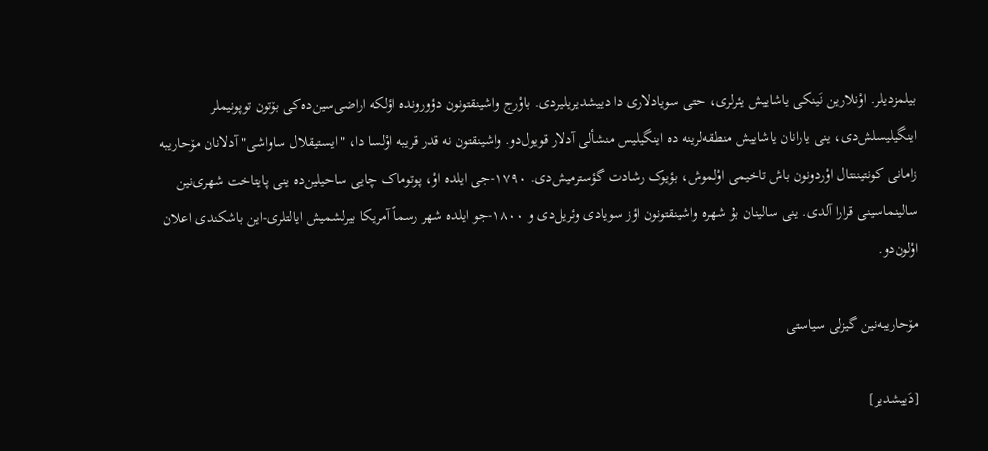بیلمزدیلر. اوْنلارین نَینکی یاشاییش یئرلری، حتی سویادلاری دا دییشدیریلیردی. باوْرج واشینقتونون دؤورونده اؤلکه اراضی‌سین‌ده‌کی بۆتون توپونیملر اینگیلیسلش‌دی، ینی یارانان یاشاییش منطقه‌لرینه ده اینگیلیس منشأ‌لی آدلار قویول‌دو. واشینقتون نه قدر قریبه اوْلسا دا، "ایستیقلال ساواشی" آدلانان مۆحاریبه زامانی کونتیننتال اوْردونون باش تاخیمی اوْلموش، بؤیوک رشادت گؤسترمیش‌دی. ۱۷۹۰-جی ایلده اوْ، پوتوماک چایی ساحیلین‌ده ینی پایتاخت شهری‌نین سالینماسینی قرارا آلدی. ینی سالینان بۇ شهره واشینقتونون اؤز سویادی وئریل‌دی و ۱۸۰۰-جو ایلده شهر رسماً آمریکا بیرلشمیش ایالتلری-این باشکندی اعلان اوْلون‌دو.

مۆحاریبه‌نین گیزلی سیاستی

[دَییشدیر]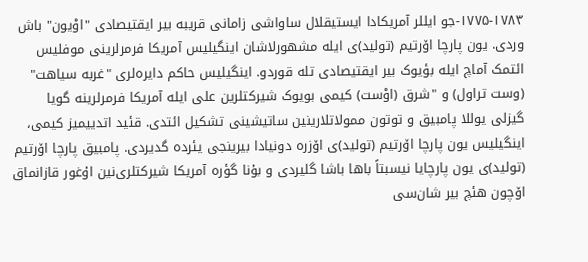۱۷۷۵-۱۷۸۳-جو ایللر آمریکادا ایستیقلال ساواشی زامانی قریبه بیر ایقتیصادی "اوْیون" باش وردی. یون پارچا اۆرتیم (تولید)ی ایله مشهورلاشان اینگیلیس آمریکا فرمرلرینی موفلیس ائتمک آماچ ایله بؤیوک بیر ایقتیصادی تله قوردو. اینگیلیس حاکم دایره‌لری "غربه سیاهت" (وست تراول) و "شرق (اوْست) کیمی بویوک شیرکتلرین علی ایله آمریکا فرمرلرینه گویا گیزلی یوللا پامبیق و توتون ممولاتلارینین ساتیشینی تشکیل ائتدی. قئید اتدییمیز کیمی، اینگیلیس یون پارچا اۆرتیم (تولید)ی اۆزره دونیادا بیرینجی یئرده گدیردی. پامبیق پارچا اۆرتیم (تولید)ی یون پارچایا نیسبتاً باها باشا گلیردی و بۇنا گؤره آمریکا شیرکتلری‌نین اۇغور قازانماق اۆچون هئچ بیر شان‌سی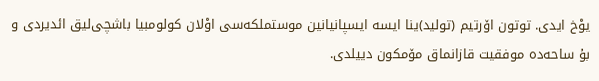یوْخ ایدی. توتون اۆرتیم (تولید)ینا ایسه ایسپانیانین موستملکه‌سی اوْلان کولومبیا باشچی‌لیق ائدیردی و بۇ ساحه‌ده موفقیت قازانماق مۆمکون دییلدی.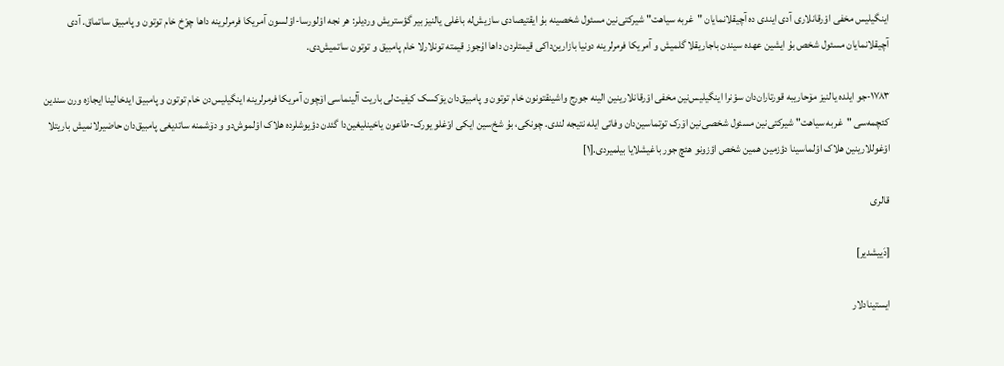اینگیلیس مخفی اوْرقانلاری آدی ایندی ده آچیقلانمایان "غربه سیاهت" شیرکتی‌نین مسئول شخصینه بۇ ایقتیصادی سازیش‌له باغلی یالنیز بیر گؤستریش وردیلر: هر نجه اوْلورسا-اوْلسون آمریکا فرمرلرینه داها چوْخ خام توتون و پامبیق ساتماق. آدی آچیقلانمایان مسئول شخص بۇ ایشین عهده ‌سیندن باجاریقلا گلمیش و آمریکا فرمرلرینه دونیا بازارین‌داکی قیمتلردن داها اۇجوز قیمته تونلارلا خام پامبیق و توتون ساتمیش‌دی.

۱۷۸۳-جو ایلده یالنیز مۆحاریبه قورتاران‌دان سوْنرا اینگیلیس‌نین مخفی اوْرقانلارینین الینه جورج واشینقتونون خام توتون و پامبیق‌دان یۆکسک کیفیت‌لی باریت آلینماسی اۆچون آمریکا فرمرلرینه اینگیلیس‌دن خام توتون و پامبیق ایدخالینا ایجازه ورن سندین کئچمه‌سی "غربه سیاهت" شیرکتی‌نین مسئول شخصی‌نین اۆرک توتماسین‌دان وفاتی ایله نتیجه لندی. چونکی، بۇ شخ‌سین ایکی اوْغلو یورک-طاعون یاخینلیغین‌دا گئدن دؤیوشلرده هلاک اوْلموش‌دو و دۆشمنه ساتدیغی پامبیق‌دان حاضیرلانمیش باریتلا اوْغوللارینین هلاک اوْلماسینا دؤزمین همین شخص اؤزونو هئچ جور باغیشلایا بیلمیردی.[۱]

قالری

[دَییشدیر]

ایستینادلار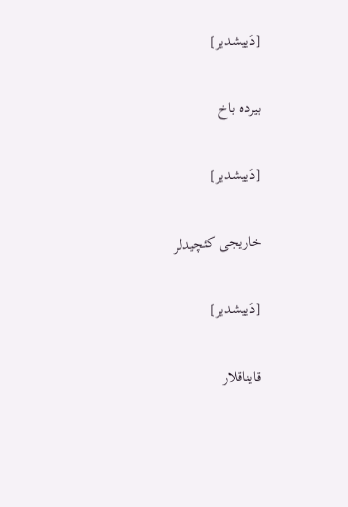[دَییشدیر]

بیرده باخ

[دَییشدیر]

خاریجی کئچیدلر

[دَییشدیر]

قایناقلار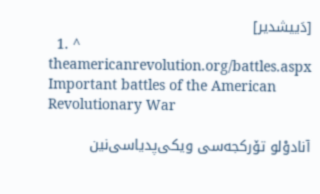[دَییشدیر]
  1. ^ theamericanrevolution.org/battles.aspx Important battles of the American Revolutionary War

آنادوْلو تۆرکجه‌سی ویکی‌پدیاسی‌نین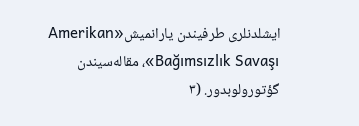ایشلدنلری طرفیندن یارانمیش«Amerikan Bağımsızlık Savaşı»، مقاله‌سیندن گؤتورولوبدور. (۳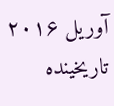آوریل ۲۰۱۶ تاریخینده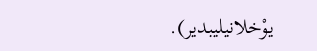یوْخلانیلیبدیر).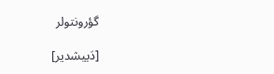گؤرونتولر

[دَییشدیر]